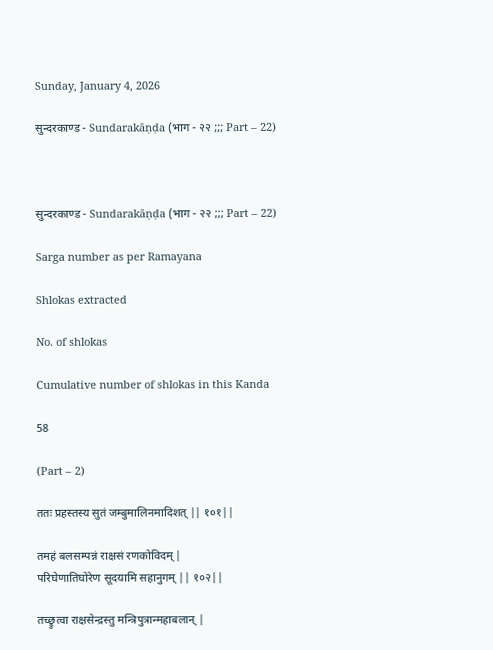Sunday, January 4, 2026

सुन्दरकाण्ड - Sundarakāṇḍa (भाग - २२ ;;; Part – 22)



सुन्दरकाण्ड - Sundarakāṇḍa (भाग - २२ ;;; Part – 22)

Sarga number as per Ramayana

Shlokas extracted

No. of shlokas

Cumulative number of shlokas in this Kanda

58

(Part – 2)

ततः प्रहस्तस्य सुतं जम्बुमालिनमादिशत् || १०१||

तमहं बलसम्पन्नं राक्षसं रणकोविदम् |
परिघेणातिघोरेण सूदयामि सहानुगम् || १०२||

तच्छ्रुत्वा राक्षसेन्द्रस्तु मन्त्रिपुत्रान्महाबलान् |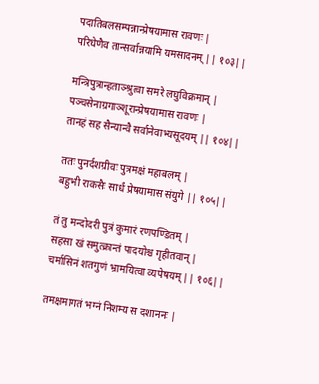पदातिबलसम्पन्नान्प्रेषयामास रावणः |
परिघेणैव तान्सर्वान्नयामि यमसादनम् || १०३||

मन्त्रिपुत्रान्हताञ्श्रुत्वा समरे लघुविक्रमान् |
पञ्चसेनाग्रगाञ्शूरान्प्रेषयामास रावणः |
तानहं सह सैन्यान्वै सर्वानेवाभ्यसूदयम् || १०४||

ततः पुनर्दशग्रीवः पुत्रमक्षं महाबलम् |
बहुभी राकसैः सार्धं प्रेषयामास संयुगे || १०५||

तं तु मन्दोदरी पुत्रं कुमारं रणपण्डितम् |
सहसा खं समुत्क्रान्तं पादयोश्च गृहीतवान् |
चर्मासिनं शतगुणं भ्रामयित्वा व्यपेषयम् || १०६||

तमक्षमागतं भग्नं निशम्य स दशाननः |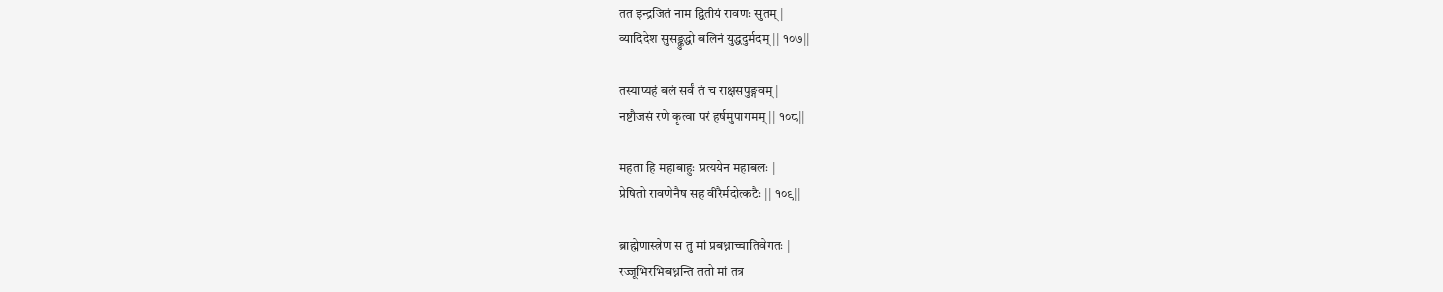तत इन्द्रजितं नाम द्वितीयं रावणः सुतम् |
व्यादिदेश सुसङ्क्रुद्धो बलिनं युद्धदुर्मदम् || १०७||

तस्याप्यहं बलं सर्वं तं च राक्षसपुङ्गवम् |
नष्टौजसं रणे कृत्वा परं हर्षमुपागमम् || १०८||

महता हि महाबाहुः प्रत्ययेन महाबलः |
प्रेषितो रावणेनैष सह वीरैर्मदोत्कटैः || १०९||

ब्राह्मेणास्त्रेण स तु मां प्रबध्नाच्चातिवेगतः |
रज्जूभिरभिबध्नन्ति ततो मां तत्र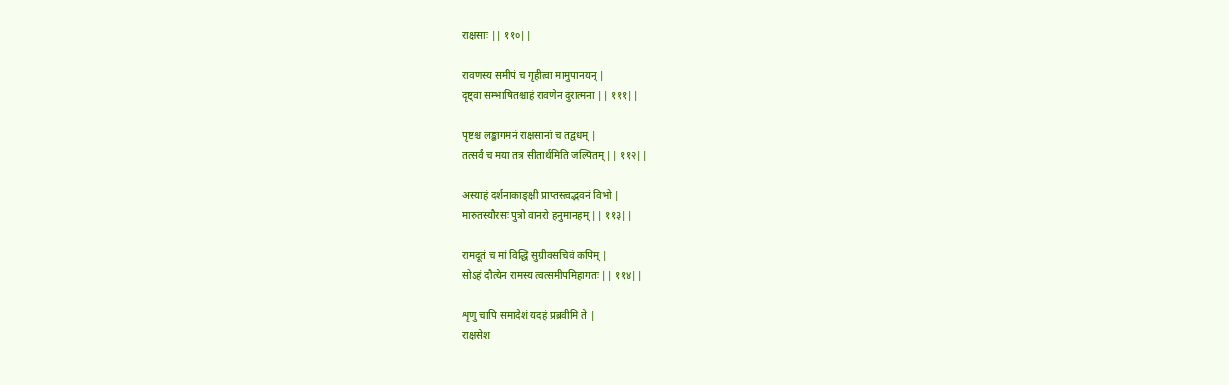राक्षसाः || ११०||

रावणस्य समीपं च गृहीत्वा मामुपानयन् |
दृष्ट्वा सम्भाषितश्चाहं रावणेन दुरात्मना || १११||

पृष्टश्च लङ्कागमनं राक्षसानां च तद्वधम् |
तत्सर्वं च मया तत्र सीतार्थमिति जल्पितम् || ११२||

अस्याहं दर्शनाकाङ्क्षी प्राप्तस्त्वद्भवनं विभो |
मारुतस्यौरसः पुत्रो वानरो हनुमानहम् || ११३||

रामदूतं च मां विद्धि सुग्रीवसचिवं कपिम् |
सोऽहं दौत्येन रामस्य त्वत्समीपमिहागतः || ११४||

शृणु चापि समादेशं यदहं प्रब्रवीमि ते |
राक्षसेश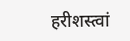हरीशस्त्वां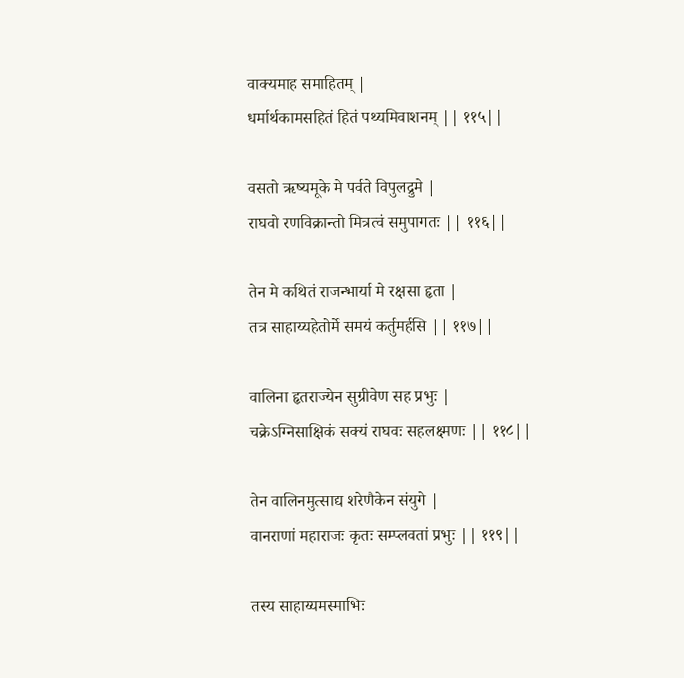वाक्यमाह समाहितम् |
धर्मार्थकामसहितं हितं पथ्यमिवाशनम् || ११५||

वसतो ऋष्यमूके मे पर्वते विपुलद्रुमे |
राघवो रणविक्रान्तो मित्रत्वं समुपागतः || ११६||

तेन मे कथितं राजन्भार्या मे रक्षसा हृता |
तत्र साहाय्यहेतोर्मे समयं कर्तुमर्हसि || ११७||

वालिना हृतराज्येन सुग्रीवेण सह प्रभुः |
चक्रेऽग्निसाक्षिकं सक्यं राघवः सहलक्ष्मणः || ११८||

तेन वालिनमुत्साद्य शरेणैकेन संयुगे |
वानराणां महाराजः कृतः सम्प्लवतां प्रभुः || ११९||

तस्य साहाय्यमस्माभिः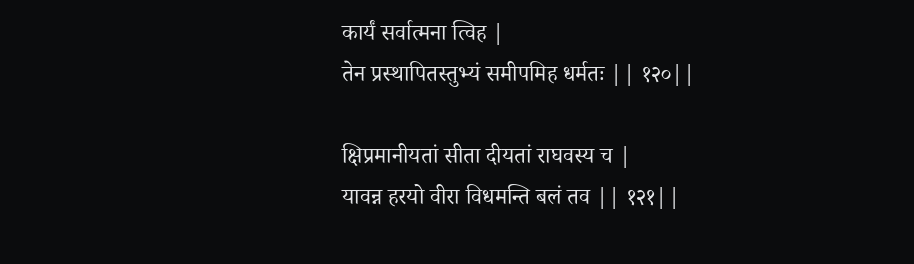कार्यं सर्वात्मना त्विह |
तेन प्रस्थापितस्तुभ्यं समीपमिह धर्मतः || १२०||

क्षिप्रमानीयतां सीता दीयतां राघवस्य च |
यावन्न हरयो वीरा विधमन्ति बलं तव || १२१||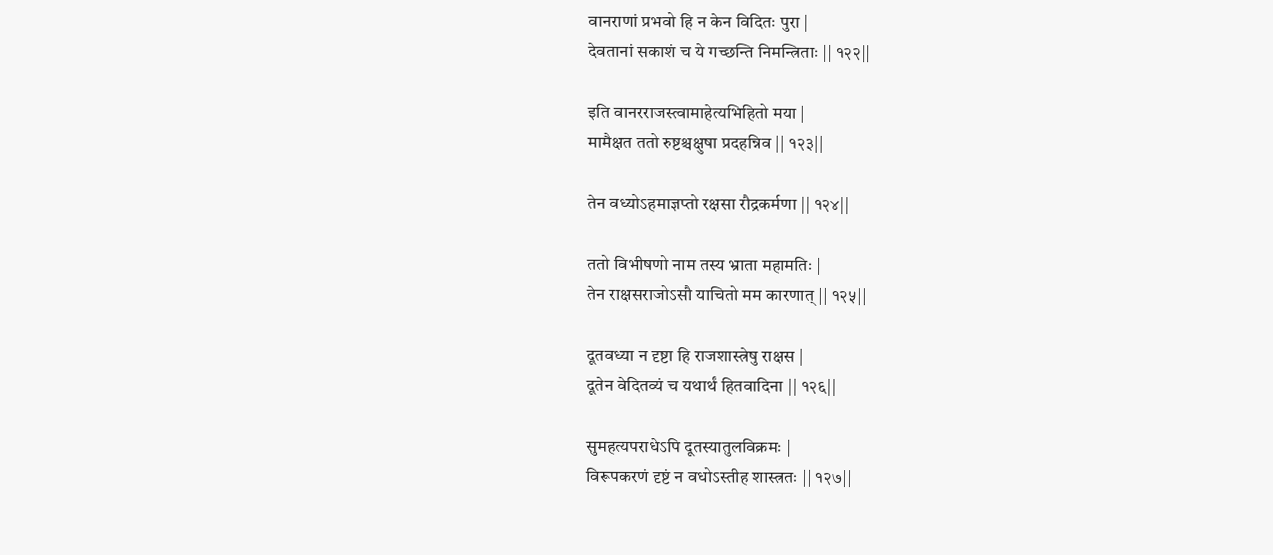वानराणां प्रभवो हि न केन विदितः पुरा |
देवतानां सकाशं च ये गच्छन्ति निमन्त्रिताः || १२२||

इति वानरराजस्त्वामाहेत्यभिहितो मया |
मामैक्षत ततो रुष्टश्चक्षुषा प्रदहन्निव || १२३||

तेन वध्योऽहमाज्ञप्तो रक्षसा रौद्रकर्मणा || १२४||

ततो विभीषणो नाम तस्य भ्राता महामतिः |
तेन राक्षसराजोऽसौ याचितो मम कारणात् || १२५||

दूतवध्या न दृष्टा हि राजशास्त्रेषु राक्षस |
दूतेन वेदितव्यं च यथार्थं हितवादिना || १२६||

सुमहत्यपराधेऽपि दूतस्यातुलविक्रमः |
विरूपकरणं दृष्टं न वधोऽस्तीह शास्त्रतः || १२७||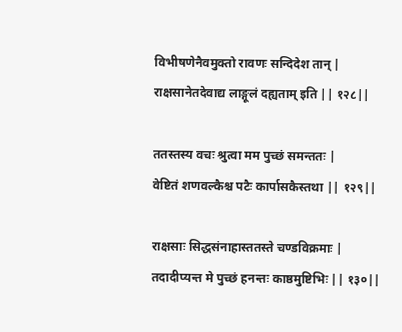विभीषणेनैवमुक्तो रावणः सन्दिदेश तान् |
राक्षसानेतदेवाद्य लाङ्गूलं दह्यताम् इति || १२८||

ततस्तस्य वचः श्रुत्वा मम पुच्छं समन्ततः |
वेष्टितं शणवल्कैश्च पटैः कार्पासकैस्तथा || १२९||

राक्षसाः सिद्धसंनाहास्ततस्ते चण्डविक्रमाः |
तदादीप्यन्त मे पुच्छं हनन्तः काष्ठमुष्टिभिः || १३०||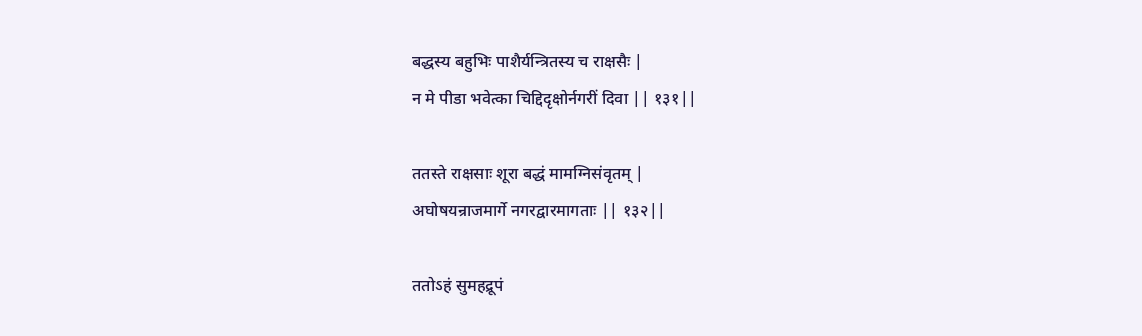बद्धस्य बहुभिः पाशैर्यन्त्रितस्य च राक्षसैः |
न मे पीडा भवेत्का चिद्दिदृक्षोर्नगरीं दिवा || १३१||

ततस्ते राक्षसाः शूरा बद्धं मामग्निसंवृतम् |
अघोषयन्राजमार्गे नगरद्वारमागताः || १३२||

ततोऽहं सुमहद्रूपं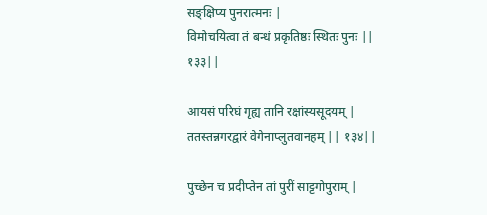सङ्क्षिप्य पुनरात्मनः |
विमोचयित्वा तं बन्धं प्रकृतिष्ठः स्थितः पुनः || १३३||

आयसं परिघं गृह्य तानि रक्षांस्यसूदयम् |
ततस्तन्नगरद्वारं वेगेनाप्लुतवानहम् || १३४||

पुच्छेन च प्रदीप्तेन तां पुरीं साट्टगोपुराम् |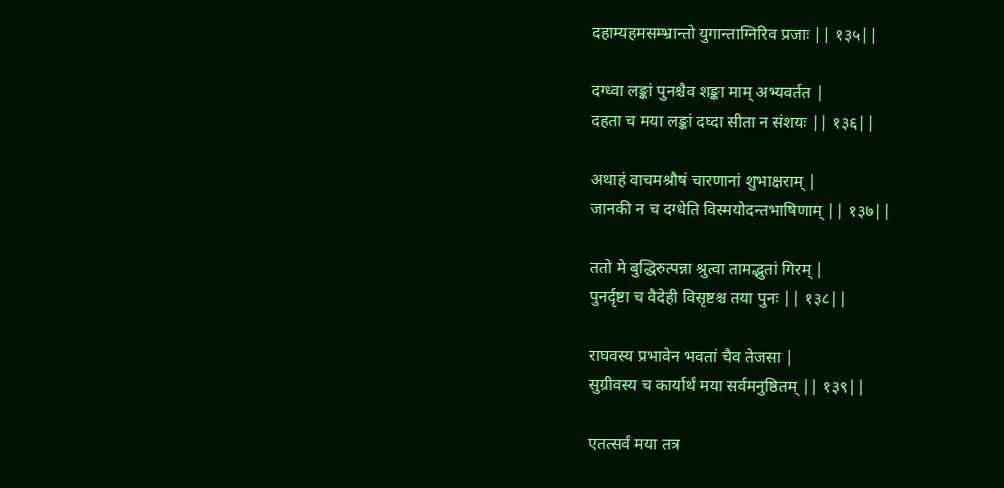दहाम्यहमसम्भ्रान्तो युगान्ताग्निरिव प्रजाः || १३५||

दग्ध्वा लङ्कां पुनश्चैव शङ्का माम् अभ्यवर्तत |
दहता च मया लङ्कां दघ्दा सीता न संशयः || १३६||

अथाहं वाचमश्रौषं चारणानां शुभाक्षराम् |
जानकी न च दग्धेति विस्मयोदन्तभाषिणाम् || १३७||

ततो मे बुद्धिरुत्पन्ना श्रुत्वा तामद्भुतां गिरम् |
पुनर्दृष्टा च वैदेही विसृष्टश्च तया पुनः || १३८||

राघवस्य प्रभावेन भवतां चैव तेजसा |
सुग्रीवस्य च कार्यार्थं मया सर्वमनुष्ठितम् || १३९||

एतत्सर्वं मया तत्र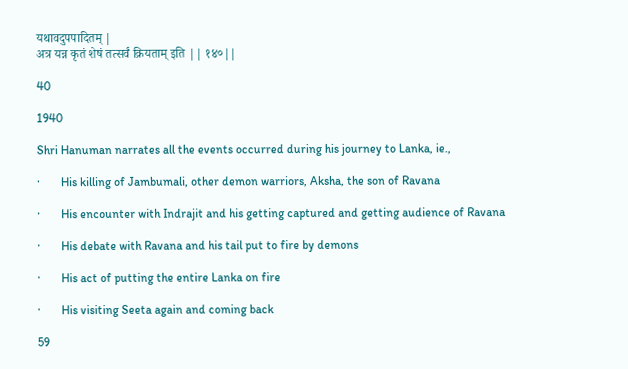यथावदुपपादितम् |
अत्र यन्न कृतं शेषं तत्सर्वं क्रियताम् इति || १४०||

40

1940

Shri Hanuman narrates all the events occurred during his journey to Lanka, ie.,

·       His killing of Jambumali, other demon warriors, Aksha, the son of Ravana

·       His encounter with Indrajit and his getting captured and getting audience of Ravana

·       His debate with Ravana and his tail put to fire by demons

·       His act of putting the entire Lanka on fire

·       His visiting Seeta again and coming back

59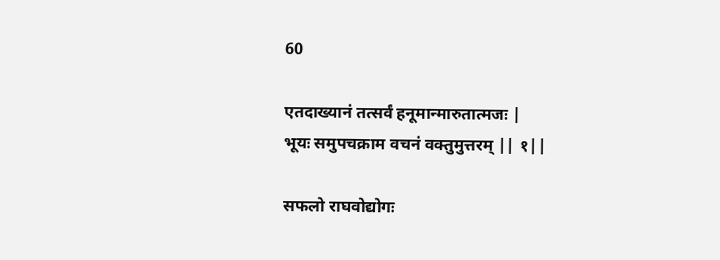60

एतदाख्यानं तत्सर्वं हनूमान्मारुतात्मजः |
भूयः समुपचक्राम वचनं वक्तुमुत्तरम् || १||

सफलो राघवोद्योगः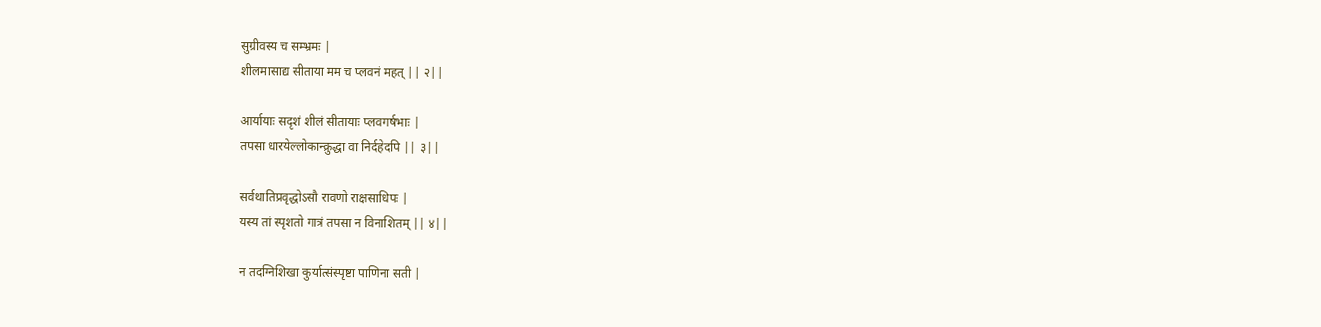सुग्रीवस्य च सम्भ्रमः |
शीलमासाद्य सीताया मम च प्लवनं महत् || २||

आर्यायाः सदृशं शीलं सीतायाः प्लवगर्षभाः |
तपसा धारयेल्लोकान्क्रुद्धा वा निर्दहेदपि || ३||

सर्वथातिप्रवृद्धोऽसौ रावणो राक्षसाधिपः |
यस्य तां स्पृशतो गात्रं तपसा न विनाशितम् || ४||

न तदग्निशिखा कुर्यात्संस्पृष्टा पाणिना सती |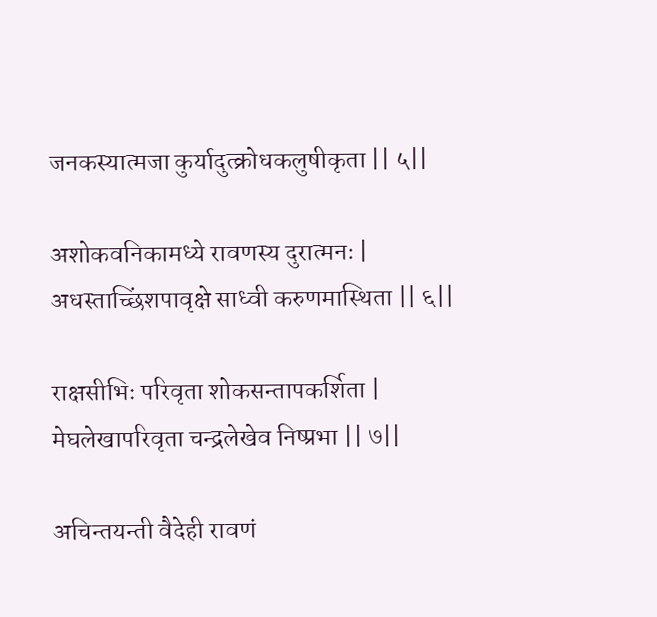जनकस्यात्मजा कुर्यादुत्क्रोधकलुषीकृता || ५||

अशोकवनिकामध्ये रावणस्य दुरात्मनः |
अधस्ताच्छिंशपावृक्षे साध्वी करुणमास्थिता || ६||

राक्षसीभिः परिवृता शोकसन्तापकर्शिता |
मेघलेखापरिवृता चन्द्रलेखेव निष्प्रभा || ७||

अचिन्तयन्ती वैदेही रावणं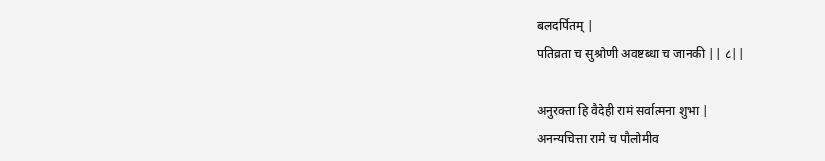बलदर्पितम् |
पतिव्रता च सुश्रोणी अवष्टब्धा च जानकी || ८||

अनुरक्ता हि वैदेही रामं सर्वात्मना शुभा |
अनन्यचित्ता रामे च पौलोमीव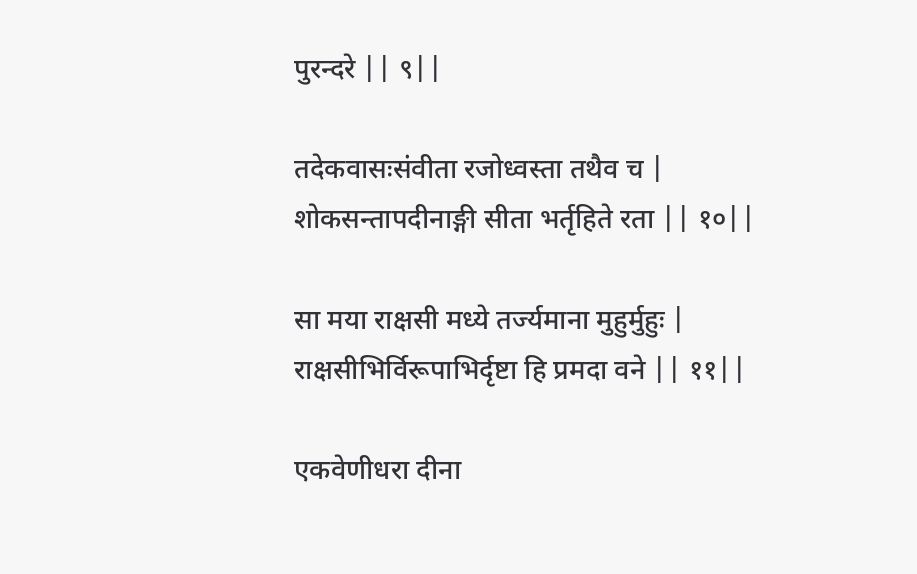पुरन्दरे || ९||

तदेकवासःसंवीता रजोध्वस्ता तथैव च |
शोकसन्तापदीनाङ्गी सीता भर्तृहिते रता || १०||

सा मया राक्षसी मध्ये तर्ज्यमाना मुहुर्मुहुः |
राक्षसीभिर्विरूपाभिर्दृष्टा हि प्रमदा वने || ११||

एकवेणीधरा दीना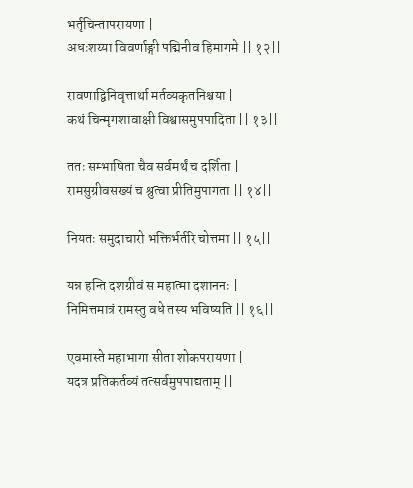भर्तृचिन्तापरायणा |
अधःशय्या विवर्णाङ्गी पद्मिनीव हिमागमे || १२||

रावणाद्विनिवृत्तार्था मर्तव्यकृतनिश्चया |
कथं चिन्मृगशावाक्षी विश्वासमुपपादिता || १३||

ततः सम्भाषिता चैव सर्वमर्थं च दर्शिता |
रामसुग्रीवसख्यं च श्रुत्वा प्रीतिमुपागता || १४||

नियतः समुदाचारो भक्तिर्भर्तरि चोत्तमा || १५||

यन्न हन्ति दशग्रीवं स महात्मा दशाननः |
निमित्तमात्रं रामस्तु वधे तस्य भविष्यति || १६||

एवमास्ते महाभागा सीता शोकपरायणा |
यदत्र प्रतिकर्तव्यं तत्सर्वमुपपाद्यताम् ||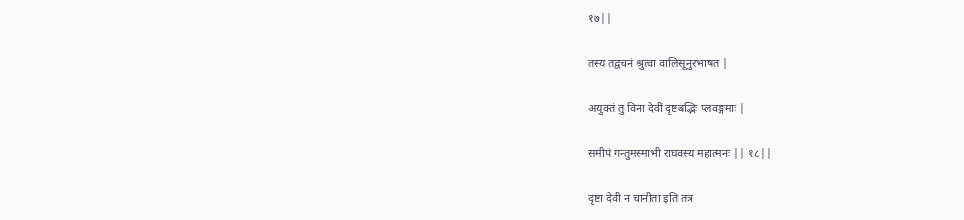१७||

तस्य तद्वचनं श्रुत्वा वालिसूनुरभाषत |

अयुक्तं तु विना देवीं दृष्टबद्भिः प्लवङ्गमाः |

समीपं गन्तुमस्माभी राघवस्य महात्मनः || १८||

दृष्टा देवी न चानीता इति तत्र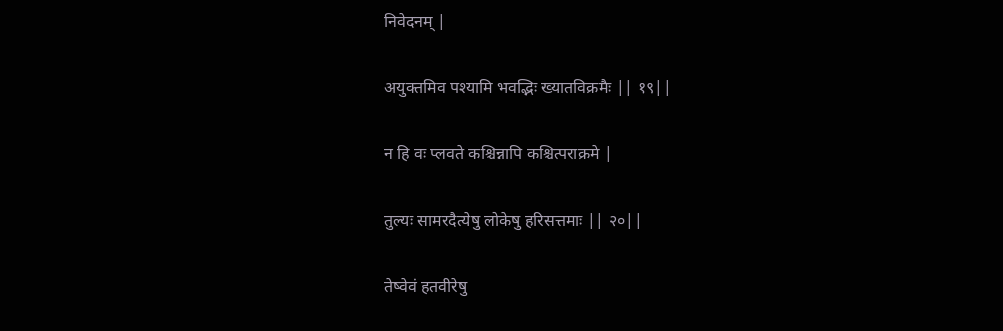निवेदनम् |

अयुक्तमिव पश्यामि भवद्भिः ख्यातविक्रमैः || १९||

न हि वः प्लवते कश्चिन्नापि कश्चित्पराक्रमे |

तुल्यः सामरदैत्येषु लोकेषु हरिसत्तमाः || २०||

तेष्वेवं हतवीरेषु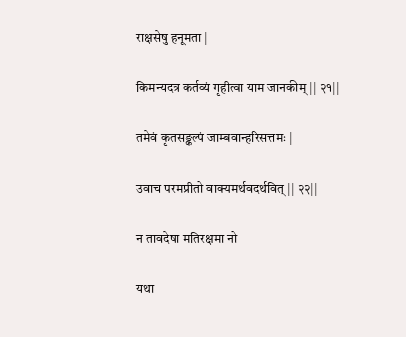राक्षसेषु हनूमता |

किमन्यदत्र कर्तव्यं गृहीत्वा याम जानकीम् || २१||

तमेवं कृतसङ्कल्पं जाम्बवान्हरिसत्तमः |

उवाच परमप्रीतो वाक्यमर्थवदर्थवित् || २२||

न तावदेषा मतिरक्षमा नो

यथा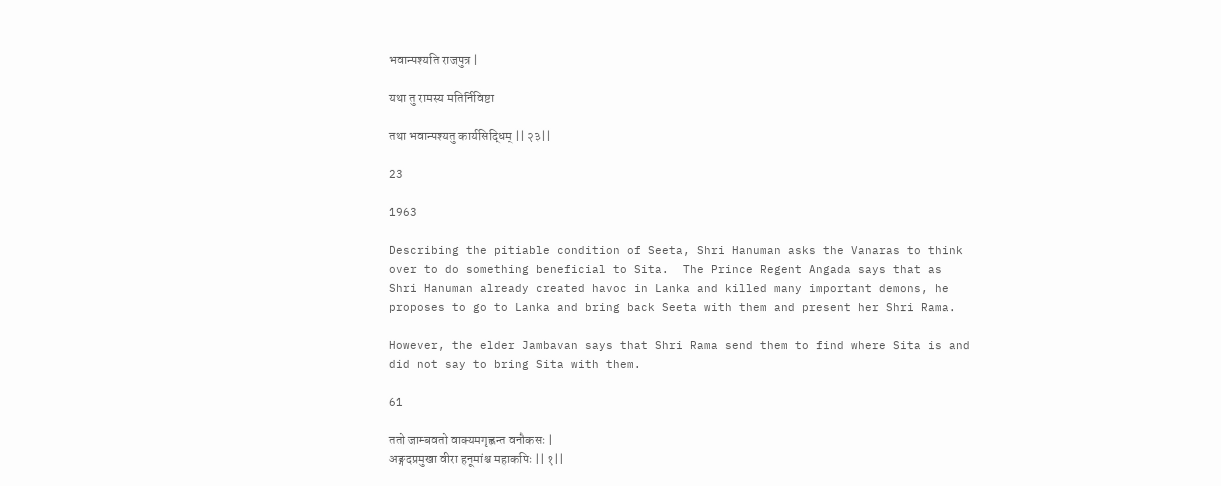भवान्पश्यति राजपुत्र |

यथा तु रामस्य मतिर्निविष्टा

तथा भवान्पश्यतु कार्यसिद्धिम् || २३||

23

1963

Describing the pitiable condition of Seeta, Shri Hanuman asks the Vanaras to think over to do something beneficial to Sita.  The Prince Regent Angada says that as Shri Hanuman already created havoc in Lanka and killed many important demons, he proposes to go to Lanka and bring back Seeta with them and present her Shri Rama.

However, the elder Jambavan says that Shri Rama send them to find where Sita is and did not say to bring Sita with them.

61

ततो जाम्बवतो वाक्यमगृह्णन्त वनौकसः |
अङ्गदप्रमुखा वीरा हनूमांश्च महाकपिः || १||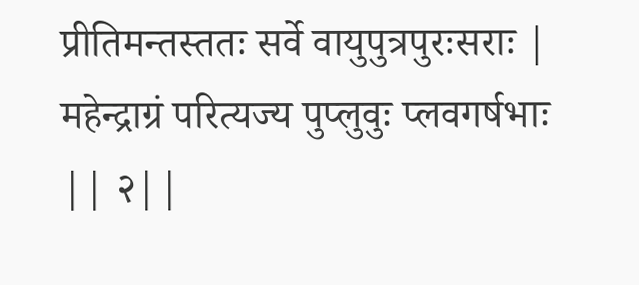प्रीतिमन्तस्ततः सर्वे वायुपुत्रपुरःसराः |
महेन्द्राग्रं परित्यज्य पुप्लुवुः प्लवगर्षभाः || २||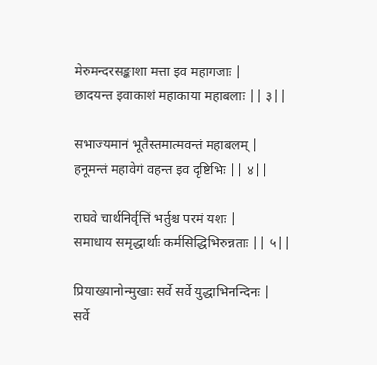मेरुमन्दरसङ्काशा मत्ता इव महागजाः |
छादयन्त इवाकाशं महाकाया महाबलाः || ३||

सभाज्यमानं भूतैस्तमात्मवन्तं महाबलम् |
हनूमन्तं महावेगं वहन्त इव दृष्टिभिः || ४||

राघवे चार्थनिर्वृत्तिं भर्तुश्च परमं यशः |
समाधाय समृद्धार्थाः कर्मसिद्धिभिरुन्नताः || ५||

प्रियाख्यानोन्मुखाः सर्वे सर्वे युद्धाभिनन्दिनः |
सर्वे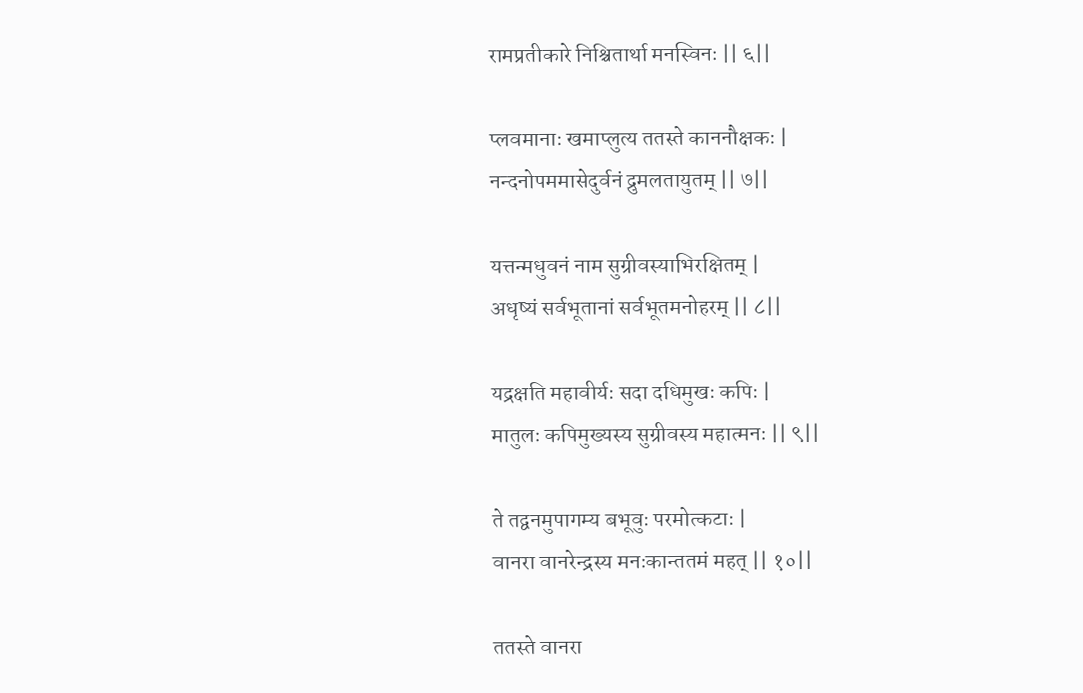रामप्रतीकारे निश्चितार्था मनस्विनः || ६||

प्लवमानाः खमाप्लुत्य ततस्ते काननौक्षकः |
नन्दनोपममासेदुर्वनं द्रुमलतायुतम् || ७||

यत्तन्मधुवनं नाम सुग्रीवस्याभिरक्षितम् |
अधृष्यं सर्वभूतानां सर्वभूतमनोहरम् || ८||

यद्रक्षति महावीर्यः सदा दधिमुखः कपिः |
मातुलः कपिमुख्यस्य सुग्रीवस्य महात्मनः || ९||

ते तद्वनमुपागम्य बभूवुः परमोत्कटाः |
वानरा वानरेन्द्रस्य मनःकान्ततमं महत् || १०||

ततस्ते वानरा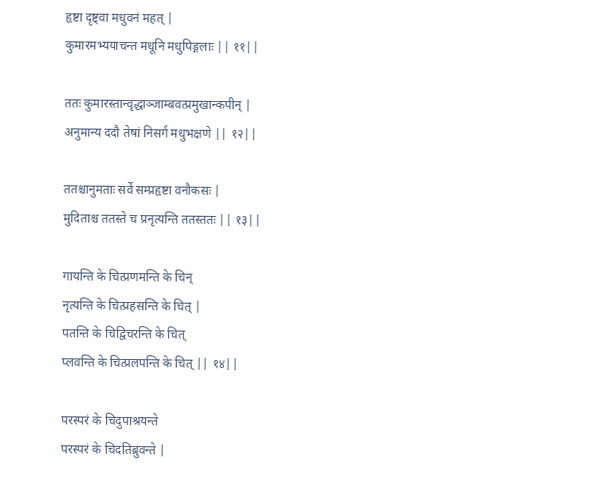हृष्टा दृष्ट्वा मधुवनं महत् |
कुमारमभ्ययाचन्त मधूनि मधुपिङ्गलाः || ११||

ततः कुमारस्तान्वृद्धाञ्जाम्बवत्प्रमुखान्कपीन् |
अनुमान्य ददौ तेषां निसर्गं मधुभक्षणे || १२||

ततश्चानुमताः सर्वे सम्प्रहृष्टा वनौकसः |
मुदिताश्च ततस्ते च प्रनृत्यन्ति ततस्ततः || १३||

गायन्ति के चित्प्रणमन्ति के चिन्
नृत्यन्ति के चित्प्रहसन्ति के चित् |
पतन्ति के चिद्विचरन्ति के चित्
प्लवन्ति के चित्प्रलपन्ति के चित् || १४||

परस्परं के चिदुपाश्रयन्ते
परस्परं के चिदतिब्रुवन्ते |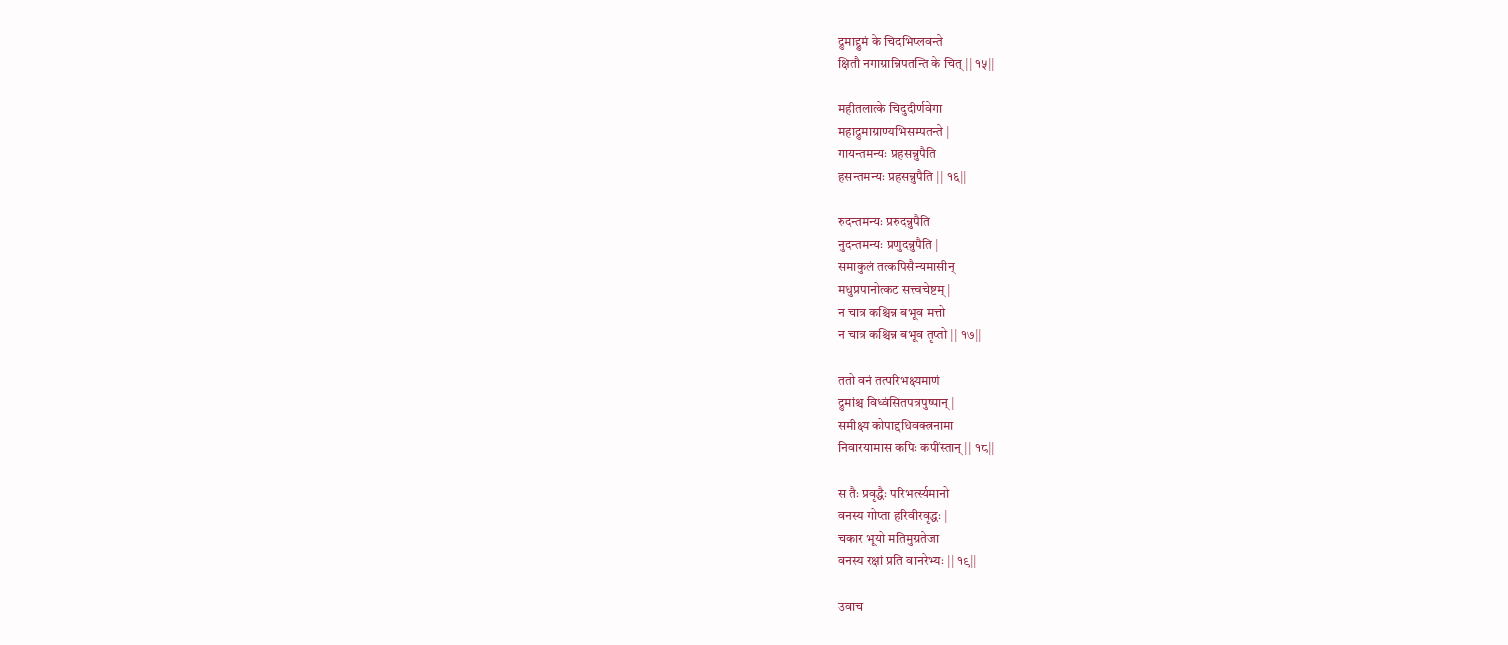द्रुमाद्द्रुमं के चिदभिप्लवन्ते
क्षितौ नगाग्रान्निपतन्ति के चित् || १५||

महीतलात्के चिदुदीर्णवेगा
महाद्रुमाग्राण्यभिसम्पतन्ते |
गायन्तमन्यः प्रहसन्नुपैति
हसन्तमन्यः प्रहसन्नुपैति || १६||

रुदन्तमन्यः प्ररुदन्नुपैति
नुदन्तमन्यः प्रणुदन्नुपैति |
समाकुलं तत्कपिसैन्यमासीन्
मधुप्रपानोत्कट सत्त्वचेष्टम् |
न चात्र कश्चिन्न बभूव मत्तो
न चात्र कश्चिन्न बभूव तृप्तो || १७||

ततो वनं तत्परिभक्ष्यमाणं
द्रुमांश्च विध्वंसितपत्रपुष्पान् |
समीक्ष्य कोपाद्दधिवक्त्रनामा
निवारयामास कपिः कपींस्तान् || १८||

स तैः प्रवृद्धैः परिभर्त्स्यमानो
वनस्य गोप्ता हरिवीरवृद्धः |
चकार भूयो मतिमुग्रतेजा
वनस्य रक्षां प्रति वानरेभ्यः || १९||

उवाच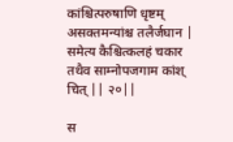कांश्चित्परुषाणि धृष्टम्
असक्तमन्यांश्च तलैर्जघान |
समेत्य कैश्चित्कलहं चकार
तथैव साम्नोपजगाम कांश् चित् || २०||

स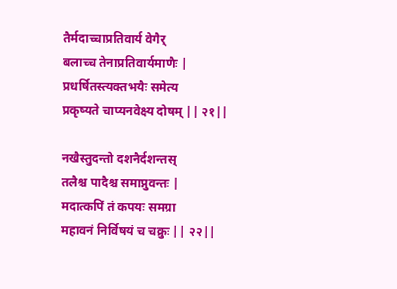तैर्मदाच्चाप्रतिवार्य वेगैर्
बलाच्च तेनाप्रतिवार्यमाणैः |
प्रधर्षितस्त्यक्तभयैः समेत्य
प्रकृष्यते चाप्यनवेक्ष्य दोषम् || २१||

नखैस्तुदन्तो दशनैर्दशन्तस्
तलैश्च पादैश्च समाप्नुवन्तः |
मदात्कपिं तं कपयः समग्रा
महावनं निर्विषयं च चक्रुः || २२||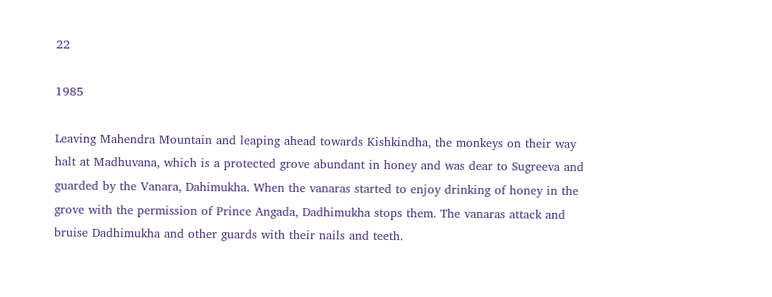22

1985

Leaving Mahendra Mountain and leaping ahead towards Kishkindha, the monkeys on their way halt at Madhuvana, which is a protected grove abundant in honey and was dear to Sugreeva and guarded by the Vanara, Dahimukha. When the vanaras started to enjoy drinking of honey in the grove with the permission of Prince Angada, Dadhimukha stops them. The vanaras attack and bruise Dadhimukha and other guards with their nails and teeth.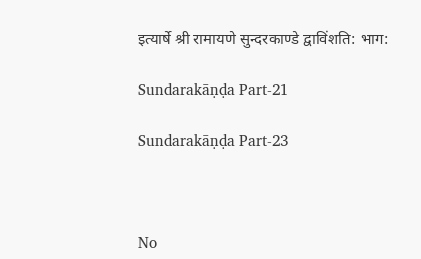इत्यार्षे श्री रामायणे सुन्दरकाण्डे द्वाविंशति: भाग:

Sundarakāṇḍa Part-21

Sundarakāṇḍa Part-23



No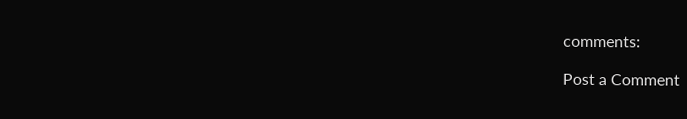comments:

Post a Comment